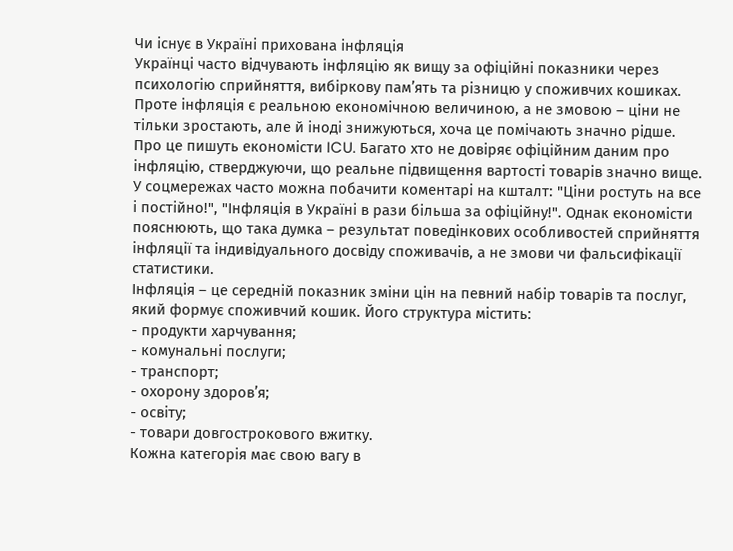Чи існує в Україні прихована інфляція
Українці часто відчувають інфляцію як вищу за офіційні показники через психологію сприйняття, вибіркову пам’ять та різницю у споживчих кошиках. Проте інфляція є реальною економічною величиною, а не змовою – ціни не тільки зростають, але й іноді знижуються, хоча це помічають значно рідше.
Про це пишуть економісти ICU. Багато хто не довіряє офіційним даним про інфляцію, стверджуючи, що реальне підвищення вартості товарів значно вище.
У соцмережах часто можна побачити коментарі на кшталт: "Ціни ростуть на все і постійно!", "Інфляція в Україні в рази більша за офіційну!". Однак економісти пояснюють, що така думка – результат поведінкових особливостей сприйняття інфляції та індивідуального досвіду споживачів, а не змови чи фальсифікації статистики.
Інфляція – це середній показник зміни цін на певний набір товарів та послуг, який формує споживчий кошик. Його структура містить:
- продукти харчування;
- комунальні послуги;
- транспорт;
- охорону здоров’я;
- освіту;
- товари довгострокового вжитку.
Кожна категорія має свою вагу в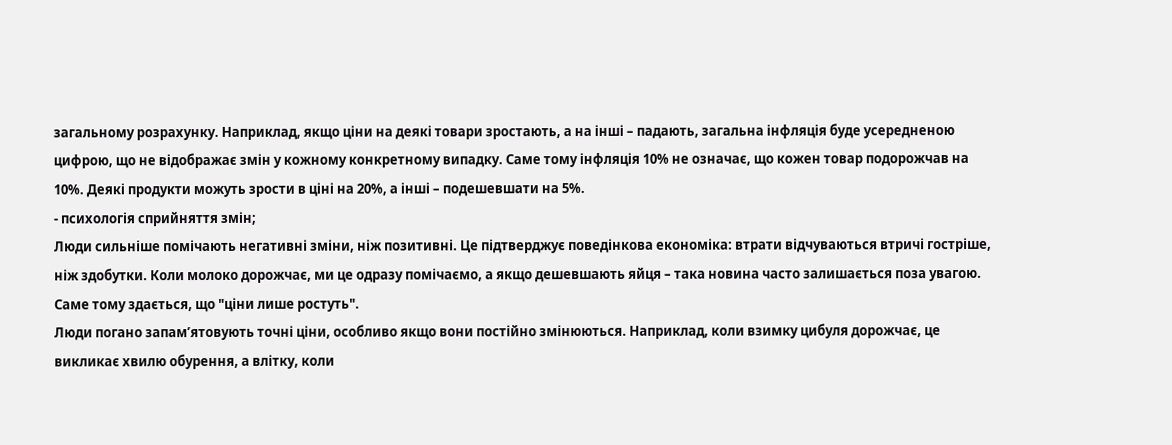загальному розрахунку. Наприклад, якщо ціни на деякі товари зростають, а на інші – падають, загальна інфляція буде усередненою цифрою, що не відображає змін у кожному конкретному випадку. Саме тому інфляція 10% не означає, що кожен товар подорожчав на 10%. Деякі продукти можуть зрости в ціні на 20%, а інші – подешевшати на 5%.
- психологія сприйняття змін;
Люди сильніше помічають негативні зміни, ніж позитивні. Це підтверджує поведінкова економіка: втрати відчуваються втричі гостріше, ніж здобутки. Коли молоко дорожчає, ми це одразу помічаємо, а якщо дешевшають яйця – така новина часто залишається поза увагою. Саме тому здається, що "ціни лише ростуть".
Люди погано запам’ятовують точні ціни, особливо якщо вони постійно змінюються. Наприклад, коли взимку цибуля дорожчає, це викликає хвилю обурення, а влітку, коли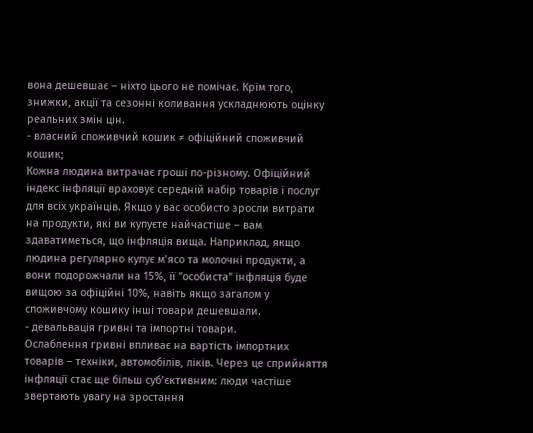вона дешевшає – ніхто цього не помічає. Крім того, знижки, акції та сезонні коливання ускладнюють оцінку реальних змін цін.
- власний споживчий кошик ≠ офіційний споживчий кошик;
Кожна людина витрачає гроші по-різному. Офіційний індекс інфляції враховує середній набір товарів і послуг для всіх українців. Якщо у вас особисто зросли витрати на продукти, які ви купуєте найчастіше – вам здаватиметься, що інфляція вища. Наприклад, якщо людина регулярно купує м’ясо та молочні продукти, а вони подорожчали на 15%, її "особиста" інфляція буде вищою за офіційні 10%, навіть якщо загалом у споживчому кошику інші товари дешевшали.
- девальвація гривні та імпортні товари.
Ослаблення гривні впливає на вартість імпортних товарів – техніки, автомобілів, ліків. Через це сприйняття інфляції стає ще більш суб’єктивним: люди частіше звертають увагу на зростання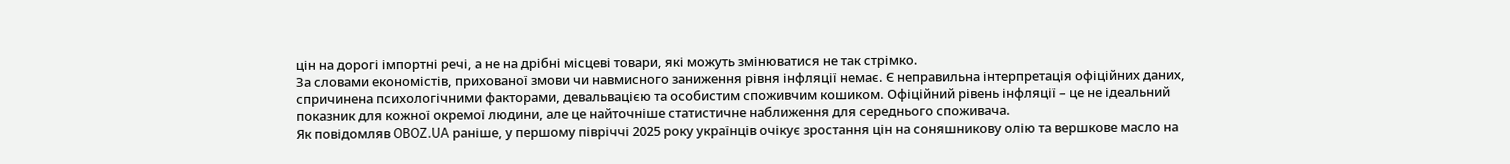цін на дорогі імпортні речі, а не на дрібні місцеві товари, які можуть змінюватися не так стрімко.
За словами економістів, прихованої змови чи навмисного заниження рівня інфляції немає. Є неправильна інтерпретація офіційних даних, спричинена психологічними факторами, девальвацією та особистим споживчим кошиком. Офіційний рівень інфляції – це не ідеальний показник для кожної окремої людини, але це найточніше статистичне наближення для середнього споживача.
Як повідомляв OBOZ.UA раніше, у першому півріччі 2025 року українців очікує зростання цін на соняшникову олію та вершкове масло на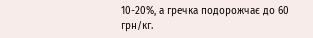10-20%, а гречка подорожчає до 60 грн/кг.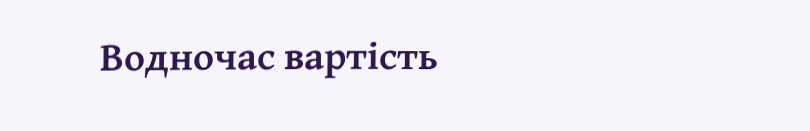Водночас вартість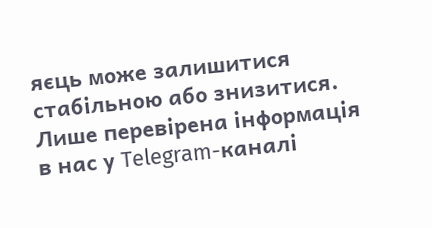яєць може залишитися стабільною або знизитися.
Лише перевірена інформація в нас у Telegram-каналі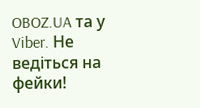OBOZ.UA та у Viber. Не ведіться на фейки!